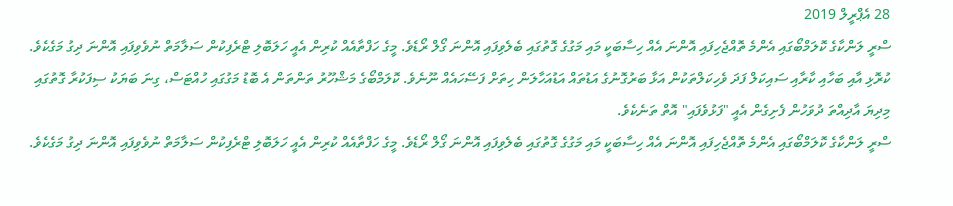28 އެޕްރީލް 2019
ސްރީ ލަންކާގެ ކޮލަމްބޯގައި އެންމެ ތޮއްޖެހިފައި އޮންނަ އެއް ހިސާބަކީ މައި މަގުގެ ގޮތުގައި ބެލެވިފައި އޮންނަ ގޯލް ރޯޑެވެ. މީގެ ހަފްތާއެއް ކުރިން އެއީ ހަލަބޮލި ޓްރެފިކުން ސަލާމަތް ނުވެވިފައި އޮންނަ ދިގު މަގެކެވެ. ކުރޮޅި އާއި ބަހާއި ކާރާއި ސައިކަލް ފަދަ ވެހިކަލްތަކުން އަޅާ ބަރުގޮނުގެ އަޑުތައް އަޑުއަހާލަން ހިތަށް ފަސޭހައެއް ނޫނެވެ. ކޮލަމްބޯގެ މަޝްހޫރު ތަންތަން އެ ބޮޑު މަގުގައި ހުއްޓަސް، ގިނަ ބަޔަކު ސިފަކުރާ ގޮތުގައި މިދިޔަ އާދިއްތަ ދުވަހުން ފެށިގެން އެއީ "ފަޅުވެފައި" އޮތް ތަނެކެވެ.
ސްރީ ލަންކާގެ ކޮލަމްބޯގައި އެންމެ ތޮއްޖެހިފައި އޮންނަ އެއް ހިސާބަކީ މައި މަގުގެ ގޮތުގައި ބެލެވިފައި އޮންނަ ގޯލް ރޯޑެވެ. މީގެ ހަފްތާއެއް ކުރިން އެއީ ހަލަބޮލި ޓްރެފިކުން ސަލާމަތް ނުވެވިފައި އޮންނަ ދިގު މަގެކެވެ.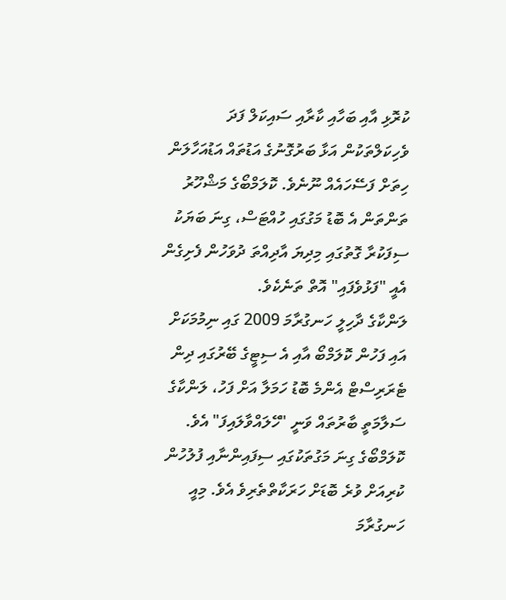ކުރޮޅި އާއި ބަހާއި ކާރާއި ސައިކަލް ފަދަ ވެހިކަލްތަކުން އަޅާ ބަރުގޮނުގެ އަޑުތައް އަޑުއަހާލަން ހިތަށް ފަސޭހައެއް ނޫނެވެ. ކޮލަމްބޯގެ މަޝްހޫރު ތަންތަން އެ ބޮޑު މަގުގައި ހުއްޓަސް، ގިނަ ބަޔަކު ސިފަކުރާ ގޮތުގައި މިދިޔަ އާދިއްތަ ދުވަހުން ފެށިގެން އެއީ "ފަޅުވެފައި" އޮތް ތަނެކެވެ.
ލަންކާގެ ދާހިލީ ހަނގުރާމަ 2009 ގައި ނިމުމަކަށް އައި ފަހުން ކޮލަމްބޯ އާއި އެ ސިޓީގެ ބޭރުގައި ދިން ޓެރަރިސްޓް އެންމެ ބޮޑު ހަމަލާ އަށް ފަހު، ލަންކާގެ ސަލާމަތީ ބާރުތައް ވަނީ "ހޭލައްވާލައިފަ" އެވެ. ކޮލަމްބޯގެ ގިނަ މަގުތަކުގައި ސިފައިންނާއި ފުލުހުން ކުރިއަށް ވުރެ ބޮޑަށް ހަރަކާތްތެރިވެ އެވެ. މިއީ ހަނގުރާމަ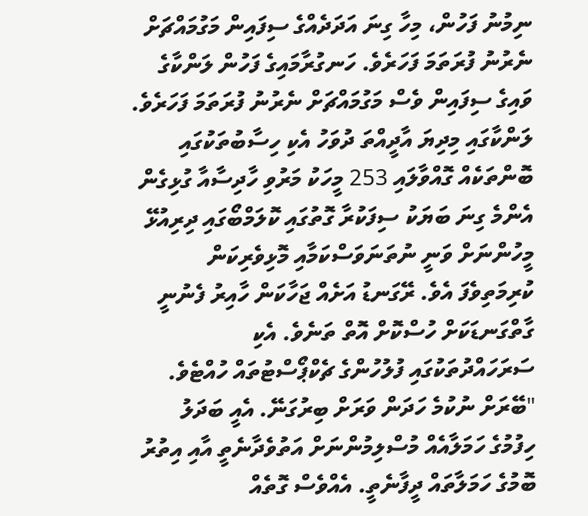ނިމުނު ފަހުން، މިހާ ގިނަ އަދަދެއްގެ ސިފައިން މަގުމައްޗަށް ނެރުނު ފުރަތަމަ ފަހަރެވެ. ހަނގުރާމައިގެ ފަހުން ލަންކާގެ ވައިގެ ސިފައިން ވެސް މަގުމައްޗަށް ނެރުނު ފުރަތަމަ ފަހަރެވެ.
ލަންކާގައި މިދިޔަ އާދީއްތަ ދުވަހު އެކި ހިސާބުތަކުގައި ބޮންތަކެއް ގޮއްވާލައި 253 މީހަކު މަރުވި ހާދިސާއާ ގުޅިގެން އެންމެ ގިނަ ބަޔަކު ސިފަކުރާ ގޮތުގައި ކޮލަމްބޯގައި ދިރިއުޅޭ މީހުންނަށް ވަނީ ނުތަނަވަސްކަމާއި މޮޅިވެރިކަން ކުރިމަތިވެފަ އެވެ. ރޭގަނޑު އަށެއް ޖަހާކަން ހާއިރު ފެނުނީ ގާތްގަނޑަކަށް ހުސްކޮށް އޮތް ތަނެވެ. އެކި ސަރަހައްދުތަކުގައި ފުލުހުންގެ ޗެކްޕޯސްޓުތައް ހުއްޓެވެ.
"ބޭރަށް ނުކުމެ ހަދަން ވަރަށް ބިރުގަނޭ. އެއީ ބަދަލު ހިފުމުގެ ހަމަލާއެއް މުސްލިމުންނަށް އަތުވެދާނެތީ އާއި އިތުރު ބޮމުގެ ހަމަލާތައް ދީފާނެތީ. އެއްވެސް ގޮތެއް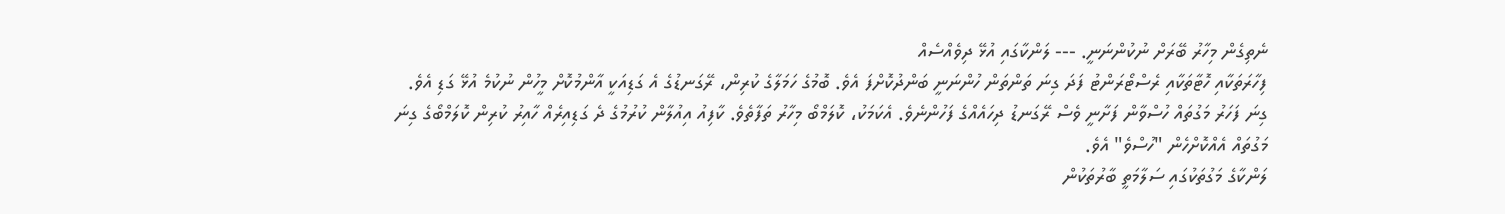ނެތިގެން މިހާރު ބޭރަށް ނުކުންނަނީ. --- ލަންކާގައި އުޅޭ ދިވެއްސެއް
ފިހާރަތަކާއި ހޮޓާތަކާއި ރެސްޓޯރަންޓު ފަދަ ގިނަ ތަންތަން ހުންނަނީ ބަންދުކޮށްފަ އެވެ. ބޮމުގެ ހަމަލާގެ ކުރިން، ރޭގަނޑުގެ އެ ގަޑިއަކީ އާންމުކޮށް މީހުން ނުކުމެ އުޅޭ ގަޑި އެވެ. ގިނަ ފަހަރު މަގުތައް ހުސްވާން ފަށާނީ ވެސް ރޭގަނޑު ދިހައެއްގެ ފަހުންނެވެ. އެކަމަކު، ކޮލަމްބޯ މިހާރު ތަފާތެވެ. ކާފިއު އިއުލާން ކުރުމުގެ ދެ ގަޑިއިރެއް ހާއިރު ކުރިން ކޮލަމްބޯގެ ގިނަ މަގުތައް އެއްކޮށްހެން "ހުސްވެ" އެވެ.
ލަންކާގެ މަގުތަކުގައި ސަލާމަތީ ބާރުތަކުން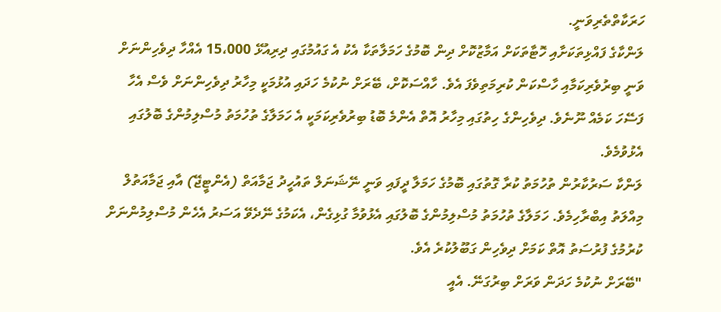ހަރަކާތްތެރިވަނީ.
ލަންކާގެ ފައްޅިތަކަށާއި ހޮޓާތަކަށް އަމާޒުކޮށް ދިން ބޮމުގެ ހަމަލާތަކާ އެކު އެ ގައުމުގައި ދިރިއުޅޭ 15،000 އެއްހާ ދިވެހިންނަށް ވަނީ ބިރުވެރިކަމާއި ހާސްކަން ކުރިމަތިވެފަ އެވެ. ހާއްސަކޮށް، ބޭރަށް ނުކުމެ ހަދައި އުޅުމަކީ މިހާރު ދިވެހިންނަށް ވެސް އެހާ ފަސޭހަ ކަމެއް ނޫނެވެ. ދިވެހިންގެ ހިތުގައި މިހާރު އޮތް އެންމެ ބޮޑު ބިރުވެރިކަމަކީ އެ ހަމަލާގެ ތުހުމަތު މުސްލިމުންގެ ބޮލުގައި އެޅުވުމެވެ.
ލަންކާ ސަރުކާރުން ތުހުމަތު ކުރާ ގޮތުގައި ބޮމުގެ ހަމަލާ ދީފައި ވަނީ ނޭޝަނަލް ތައުހީދު ޖަމާއަތް (އެންޓީޖޭ) އާއި ޖަމާއަތުލް މިއްލަތު އިބްރާހިމެވެ. ހަމަލާގެ ތުހުމަތު މުސްލިމުންގެ ބޮލުގައި އެޅުވުމާ ގުޅިގެން، އެކަމުގެ ނޭދެވޭ އަސަރު އެހެން މުސްލިމުންނަށް ކުރުމުގެ ފުރުސަތު އޮތް ކަމަށް ދިވެހިން ގަބޫލުކުރެ އެވެ.
"ބޭރަށް ނުކުމެ ހަދަން ވަރަށް ބިރުގަނޭ. އެއީ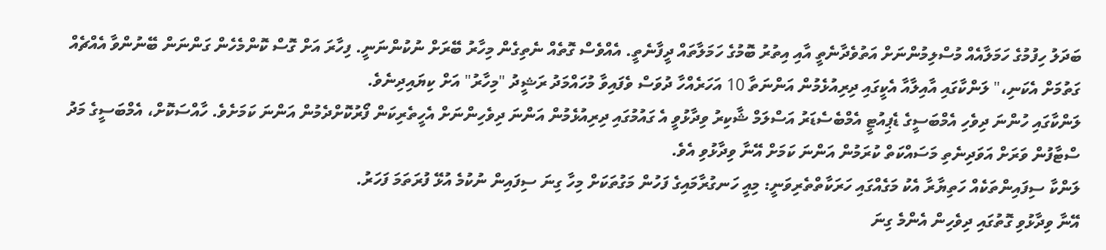ބަދަލު ހިފުމުގެ ހަމަލާއެއް މުސްލިމުންނަށް އަތުވެދާނެތީ އާއި އިތުރު ބޮމުގެ ހަމަލާތައް ދީފާނެތީ. އެއްވެސް ގޮތެއް ނެތިގެން މިހާރު ބޭރަށް ނުކުންނަނީ. ފިހާރަ އަށް ގޮސް ކޮންމެހެން ގަންނަން ބޭނުންވާ އެއްޗެއް ގަތުމަށް އެކަނި،" ލަންކާގައި އާއިލާއާ އެކީގައި ދިރިއުޅެމުން އަންނަތާ 10 އަހަރެއްހާ ދުވަސް ވެފައިވާ މުހައްމަދު ރަޝީދު "މިހާރު" އަށް ކިޔައިދިނެވެ.
ލަންކާގައި ހުންނަ ދިވެހި އެމްބަސީގެ ޑެޕިއުޓީ އެމްބެސެޑަރު އަސްލަމް ޝާކިރު ވިދާޅުވީ އެ ގައުމުގައި ދިރިއުޅެމުން އަންނަ ދިވެހިންނަށް އެހީތެރިކަން ފޯރުކޮށްދެމުން އަންނަ ކަމަށެވެ. ހާއްސަކޮށް، އެމްބަސީގެ މަދު ސްޓާފުން ވަރަށް އަވަދިނެތި މަސައްކަތް ކުރަމުން އަންނަ ކަމަށް އޭނާ ވިދާޅުވި އެވެ.
ލަންކާ ސިފައިންތަކެއް ހަތިޔާރާ އެކު މަގެއްގައި ހަރަކާތްތެރިވަނީ: މިއީ ހަނގުރާމައިގެ ފަހުން މަގުތަކަށް މިހާ ގިނަ ސިފައިން ނުކުމެ އުޅޭ ފުރަތަމަ ފަހަރު.
އޭނާ ވިދާޅުވި ގޮތުގައި ދިވެހިން އެންމެ ގިނަ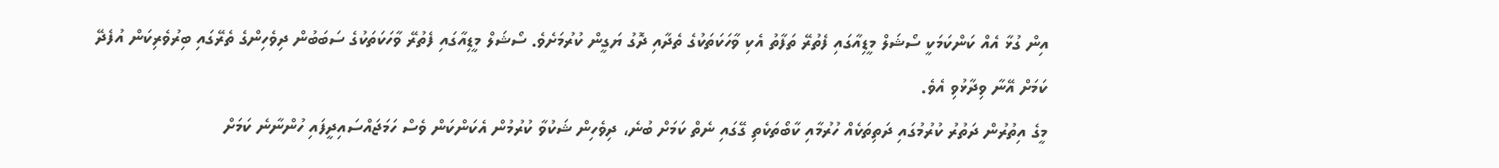އިން ގުޅާ އެއް ކަންކަމަކީ ސޯޝަލް މީޑިއާގައި ފެތުރޭ ތަފާތު އެކި ވާހަކަތަކުގެ ތެދާއި ދޮގު ޔަގީން ކުރުމަށެވެ. ސޯޝަލް މީޑިއާގައި ފެތުރޭ ވާހަކަތަކުގެ ސަބަބުން ދިވެހިންގެ ތެރޭގައި ބިރުވެރިކަން އުފެދޭ ކަމަށް އޭނާ ވިދާޅުވި އެވެ.
މީގެ އިތުރުން ދަތުރު ކުރުމުގައި ދަތިތަކެއް ހުރުމާއި ކާބޯތަކެތި ގޭގައި ނެތް ކަމަށް ބުނެ، ދިވެހިން ޝަކުވާ ކުރުމުން އެކަންކަން ވެސް ހަމަޖައްސައިދީފައި ހުންނާނެ ކަމަށް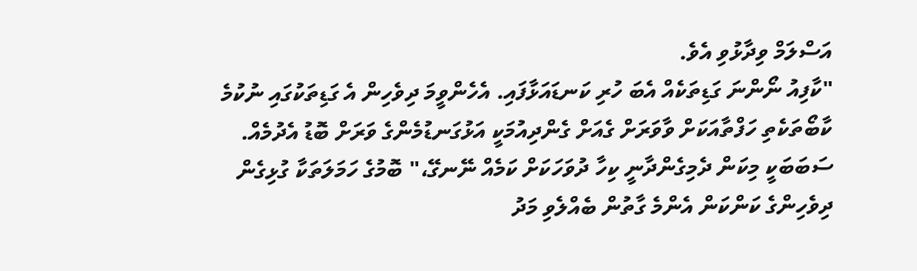އަސްލަމް ވިދާޅުވި އެވެ.
"ކާފިއު ނޯންނަ ގަޑިތަކެއް އެބަ ހުރި ކަނޑައަޅާފައި. އެހެންވީމަ ދިވެހިން އެ ގަޑިތަކުގައި ނުކުމެ ކާބޯތަކެތި ހަފްތާއަކަށް ވާވަރަށް ގެއަށް ގެންދިއުމަކީ އަޅުގަނޑުމެންގެ ވަރަށް ބޮޑު އެދުމެއް. ސަބަބަކީ މިކަން ދެމިގެންދާނީ ކިހާ ދުވަހަކަށް ކަމެއް ނޭނގޭ،" ބޮމުގެ ހަމަލަތަކާ ގުޅިގެން ދިވެހިންގެ ކަންކަން އެންމެ ގާތުން ބެއްލެވި މަދު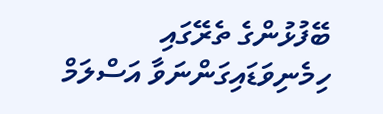ބޭފުޅުންގެ ތެރޭގައި ހިމެނިވަޑައިގަންނަވާ އަސްލަމް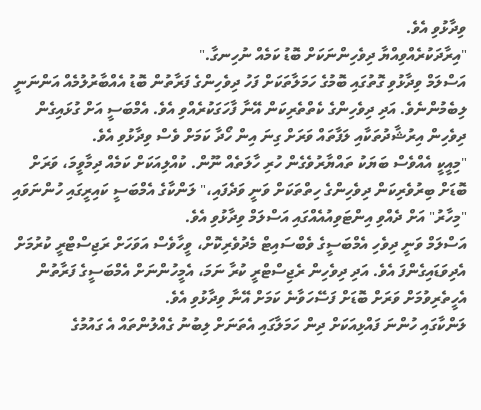ވިދާޅުވި އެވެ.
"އިރާދަކުރެއްވިއްޔާ ދިވެހިންނަކަށް ބޮޑު ކަމެއް ނުހިނގާ."
އަސްލަމް ވިދާޅުވި ގޮތުގައި ބޮމުގެ ހަމަލާތަކަށް ފަހު ދިވެހިންގެ ފަރާތުން ބޮޑު އެއްބާރުލުމެއް އަންނަނީ ލިބެމުންނެވެ. އަދި ދިވެހިންގެ ކެތްތެރިކަން އޭނާ ފާހަގަކުރެއްވި އެވެ. އެމްބަސީ އަށް ގުޅައިގެން ދިވެހިން އިރުޝާދުތަކާއި ލަފާތައް ވަރަށް ގިނަ އިން ހޯދާ ކަމަށް ވެސް ވިދާޅުވި އެވެ.
"މިއީކީ އެއްވެސް ބަޔަކު ތައްޔާރުވެގެން ހުރި ހާލަތެއް ނޫން. ކުއްލިއަކަށް ކަމެއް ދިމާވީމަ، ވަރަށް ބޮޑަށް ބިރުވެރިކަން ދިވެހިންގެ ހިތްތަކަށް ވަނީ ވަދެފައި،" ލަންކާގެ އެމްބަސީ ކައިރީގައި ހުންނަވައި "މިހާރު" އަށް ދެއްވި އިންޓަވިއުއެއްގައި އަސްލަމް ވިދާޅުވި އެވެ.
އަސްލަމް ވަނީ ދިވެހި އެމްބަސީގެ ވެބްސައިޓް މެދުވެރިކޮށް، ވީހާވެސް އަވަހަށް ރަޖިސްޓްރީ ކުރުމަށް އެދިވަޑައިގެންފަ އެވެ. އަދި ދިވެހިން ރެޖިސްޓްރީ ކުރާ ނަމަ، އެމީހުންނަށް އެމްބަސީގެ ފަރާތުން އެހީތެރިވުމަށް ވަރަށް ބޮޑަށް ފަސޭހަވާނެ ކަމަށް އޭނާ ވިދާޅުވި އެވެ.
ލަންކާގައި ހުންނަ ފައްޅިއަކަށް ދިން ހަމަލާގައި އެތަނަށް ލިބުނު ގެއްލުންތައް އެ ގައުމުގެ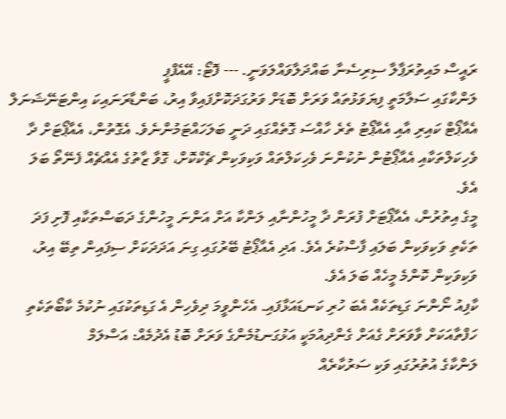ރައީސް މައިތުރަޕާލާ ސިރިސެނާ ބައްދަލާވައްލަވަނީ. --- ފޮޓޯ: އޭއެފްޕީ
ލަންކާގައި ސަލާމަތީ ފިޔަވަޅުތައް ވަރަށް ބޮޑަށް ވަރުގަދަކޮށްފައިވާ އިރު، ބަންޑާރަނައިކަ އިންޓަނޭޝަނަލް އެއާޕޯޓް ކައިރި އާއި އެއާޕޯޓު ތެރެ ހާއްސަ ގޮތެއްގައި ދަނީ ބަލަހައްޓަމުންނެވެ. އެގޮތުން، އެއާޕޯޓަށް ދާ ވެހިކަލްތަކާއި އެއާޕޯޓުން ނުކުންނަ ވެހިކަލްތައް ވަކިވަކިން ޗެކްކޮށް، ގޮވާ ޒާތުގެ އެއްޗެއް ފެނޭތޯ ބަލަ އެވެ.
މީގެ އިތުރުން، އެއާޕޯޓަށް ފުރަން ދާ މީހުންނާއި ލަންކާ އަށް އަންނަ މީހުންގެ ދަބަސްތަކާއި ފޮށި ފަދަ ތަކެތި ވަކިވަކިން ބަލައި ފާސްކުރެ އެވެ. އަދި އެއާޕޯޓު ބޭރުގައި ގިނަ އަދަދަކަށް ސިފައިން ތިބޭ އިރު، ވަކިވަކިން ކޮންމެ މީހެއް ބަލަ އެވެ.
ކާފިއު ނޯންނަ ގަޑިތަކެއް އެބަ ހުރި ކަނޑައަޅާފައި. އެހެންވީމަ ދިވެހިން އެ ގަޑިތަކުގައި ނުކުމެ ކާބޯތަކެތި ހަފްތާއަކަށް ވާވަރަށް ގެއަށް ގެންދިއުމަކީ އަޅުގަނޑުމެންގެ ވަރަށް ބޮޑު އެދުމެއް: އަސްލަމް
ލަންކާގެ އުތުރުގައި ވަކި ސަރުކާރެއް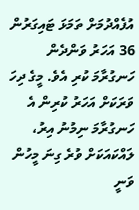އުފެއްދުމަށް ތަމަޅަ ޓައިގަރުން 36 އަހަރު ވަންދެން ހަނގުރާމަ ކުރި އެވެ. މީގެ ދިހަ ވަރަކަށް އަހަރު ކުރިން އެ ހަނގުރާމަ ނިމުނު އިރު، ލައްކައަކަށް ވުރެ ގިނަ މީހުން ވަނީ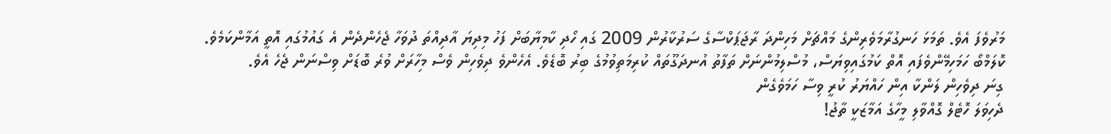މަރުވެފަ އެވެ. ތަމަޅަ ހަނގުރާމަވެރިންގެ މައްޗަށް މަހިންދަ ރާޖަޕަކްސާގެ ސަރުކާރުން 2009 ގައި ހޯދި ކާމިޔާބަށް ފަހު މިދިޔަ އާދިއްތަ ދުވަހާ ޖެހެންދެން އެ ގައުމުގައި އޮތީ އަމާންކަމެވެ.
ކޮލަމްބޯ ހަމަހިމޭންވެފައި އޮތް ކަމުގައިވިޔަސް، މުސްލިމުންނަށް ތަފާތު އުނދަގޫތައް ކުރިމަތިވުމުގެ ބިރު ބޮޑެވެ. އެހެންވެ ދިވެހިން ވެސް މިހާރަށް ވުރެ ބޮޑަށް ވިސްނަން ޖެހެ އެވެ.
ގިނަ ދިވެހިން ލަންކާ އިން ހައްޔަރު ކުރީ ވިސާ ހަމަވެގެން
ދެހިވަލަ ހޮޓެލް ގޮއްވާލި މީހާގެ އަމާޒަކީ ތާޖު!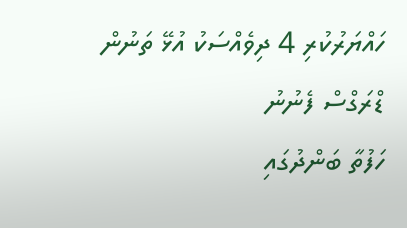ހައްޔަރުކުރި 4 ދިވެއްސަކު އުޅޭ ތަނުން ޑްރަގްސް ފެނުނު
ހަފުތާ ބަންދުގައި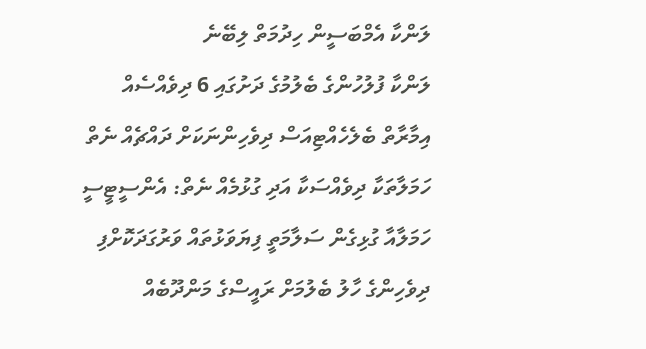ލަންކާ އެމްބަސީން ހިދުމަތް ލިބޭނެ
ލަންކާ ފުލުހުންގެ ބެލުމުގެ ދަށުގައި 6 ދިވެއްސެއް
އިމާރާތް ބެލެހެއްޓިއަސް ދިވެހިންނަކަށް ދައްޗެއް ނެތް
ހަމަލާތަކާ ދިވެއްސަކާ އަދި ގުޅުމެއް ނެތް: އެންސީޓީސީ
ހަމަލާއާ ގުޅިގެން ސަލާމަތީ ފިޔަވަޅުތައް ވަރުގަދަކޮށްފި
ދިވެހިންގެ ހާލު ބެލުމަށް ރައީސްގެ މަންދޫބެއް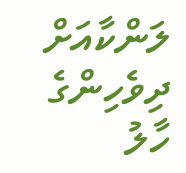ލަންކާއަށް
ދިވެހިންގެ ހާލު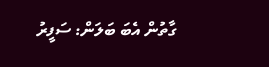ގާތުން އެބަ ބަލަން: ސަފީރު